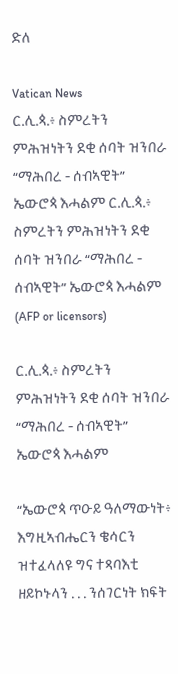ድለ

Vatican News
ር.ሊ.ጳ.፥ ስምረትን ምሕዝነትን ደቂ ሰባት ዝንበራ “ማሕበረ - ሰብኣዊት” ኤውሮጳ እሓልም ር.ሊ.ጳ.፥ ስምረትን ምሕዝነትን ደቂ ሰባት ዝንበራ “ማሕበረ - ሰብኣዊት” ኤውሮጳ እሓልም  (AFP or licensors)

ር.ሊ.ጳ.፥ ስምረትን ምሕዝነትን ደቂ ሰባት ዝንበራ “ማሕበረ - ሰብኣዊት” ኤውሮጳ እሓልም

“ኤውሮጳ ጥዑይ ዓለማውነት፥ እግዚኣብሔርን ቄሳርን ዝተፈላለዩ ግና ተጻባእቲ ዘይኮኑላን . . . ንሰገርነት ክፍት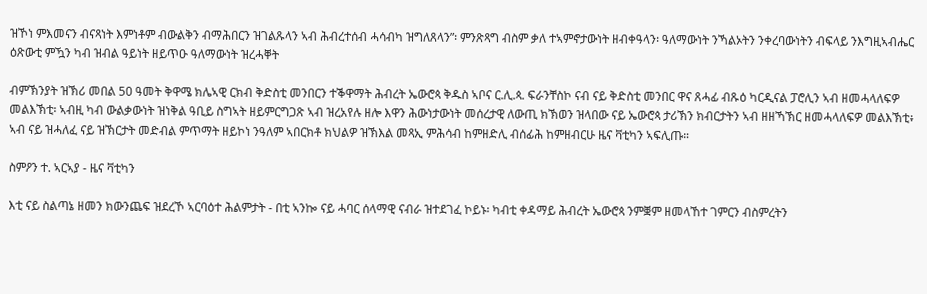ዝኾነ ምእመናን ብናጻነት እምነቶም ብውልቅን ብማሕበርን ዝገልጹላን ኣብ ሕብረተሰብ ሓሳብካ ዝግለጸላን”፡ ምንጽጻግ ብስም ቃለ ተኣምኖታውነት ዘብቀዓላን፡ ዓለማውነት ንኻልኦትን ንቀረባውነትን ብፍላይ ንእግዚኣብሔር ዕጽውቲ ምዃን ካብ ዝብል ዓይነት ዘይጥዑ ዓለማውነት ዝረሓቐት

ብምኽንያት ዝኽሪ መበል 50 ዓመት ቅዋሜ ክሌኣዊ ርክብ ቅድስቲ መንበርን ተቕዋማት ሕብረት ኤውሮጳ ቅዱስ ኣቦና ር.ሊ.ጳ. ፍራንቸስኮ ናብ ናይ ቅድስቲ መንበር ዋና ጸሓፊ ብጹዕ ካርዲናል ፓሮሊን ኣብ ዘመሓላለፍዎ መልእኽቲ፡ ኣብዚ ካብ ውልቃውነት ዝነቅል ዓቢይ ስግኣት ዘይምርግጋጽ ኣብ ዝረአየሉ ዘሎ እዋን ሕውነታውነት መሰረታዊ ለውጢ ክኽወን ዝላበው ናይ ኤውሮጳ ታሪኽን ክብርታትን ኣብ ዘዘኻኽር ዘመሓላለፍዎ መልእኽቲ፥ ኣብ ናይ ዝሓለፈ ናይ ዝኽርታት መድብል ምጥማት ዘይኮነ ንዓለም ኣበርክቶ ክህልዎ ዝኽእል መጻኢ ምሕሳብ ከምዘድሊ ብሰፊሕ ከምዘብርሁ ዜና ቫቲካን ኣፍሊጡ።

ስምዖን ተ. ኣርኣያ - ዜና ቫቲካን

እቲ ናይ ስልጣኔ ዘመን ክውንጨፍ ዝደረኾ ኣርባዕተ ሕልምታት - በቲ ኣንኰ ናይ ሓባር ሰላማዊ ናብራ ዝተደገፈ ኮይኑ፡ ካብቲ ቀዳማይ ሕብረት ኤውሮጳ ንምቛም ዘመላኸተ ገምርን ብስምረትን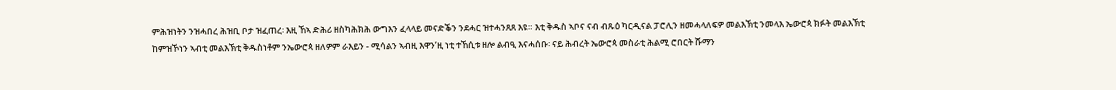ምሕዝነትን ንዝሓበረ ሕዝቢ ቦታ ዝፈጠረ፡ እዚ ኸኣ ድሕሪ ዘስካሕክሕ ውግእን ፈላላይ መናድቕን ንደሓር ዝተሓንጸጸ እዩ። እቲ ቅዱስ ኣቦና ናብ ብጹዕ ካርዲናል ፓሮሊን ዘመሓላለፍዎ መልእኽቲ ንመላእ ኤውሮጳ ክፉት መልእኽቲ ከምዝኾነን ኣብቲ መልእኽቲ ቅዱስነቶም ንኤውሮጳ ዘለዎም ራእይን - ሚሳልን ኣብዚ እዋን’ዚ ነቲ ተኸሲቱ ዘሎ ልብዒ እናሓሰቡ፡ ናይ ሕብረት ኤውሮጳ መስራቲ ሕልሚ ሮበርት ሹማን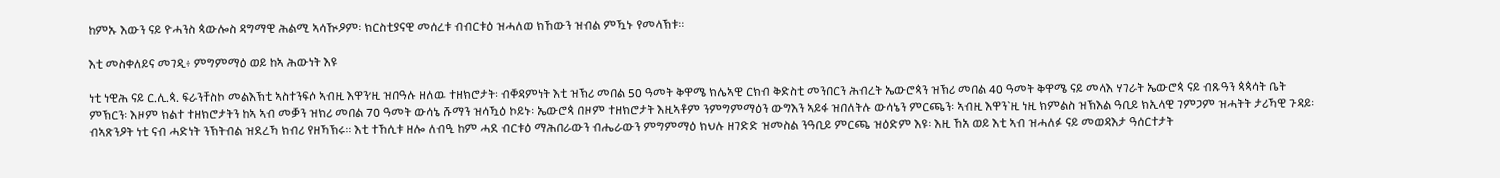ከምኡ እውን ናይ ዮሓንስ ጳውሎስ ዳግማዊ ሕልሚ ኣሳዂዖም፡ ክርስቲያናዊ መሰረቱ ብብርቱዕ ዝሓለወ ክኸውን ዝብል ምዃኑ የመላኽቱ።

እቲ መስቀለይና መገዲ፥ ምግምማዕ ወይ ከኣ ሕውነት እዩ

ነቲ ነዊሕ ናይ ር.ሊ.ጳ. ፍራንቸስኮ መልእኽቲ ኣስተንፍሶ ኣብዚ እዋን’ዚ ዝበዓሉ ዘለዉ ተዘክሮታት፡ ብቐዳምነት እቲ ዝኽሪ መበል 50 ዓመት ቅዋሜ ክሌኣዊ ርክብ ቅድስቲ መንበርን ሕብረት ኤውሮጳን ዝኽሪ መበል 40 ዓመት ቅዋሜ ናይ መላእ ሃገራት ኤውሮጳ ናይ ብጹዓን ጳጳሳት ቤት ምኽርን፡ እዞም ክልተ ተዘክሮታትን ከኣ ኣብ መቓን ዝክሪ መበል 70 ዓመት ውሳኔ ሹማን ዝሳዃዕ ኮይኑ፡ ኤውሮጳ በዞም ተዘክሮታት እዚኣቶም ንምግምማዕን ውግእን ኣይፋ ዝበለትሉ ውሳኔን ምርጫን፡ ኣብዚ እዋን`ዚ ነዚ ክምልስ ዝኽእል ዓቢይ ክኢላዊ ገምጋም ዝሓትት ታሪኻዊ ጉዳይ፡ ብኣጽንዖት ነቲ ናብ ሓድነት ንኽትብል ዝደረኻ ክብሪ የዘኻኽሩ። እቲ ተኸሲቱ ዘሎ ለብዒ ከም ሓደ ብርቱዕ ማሕበራውን ብሔራውን ምግምማዕ ክህሉ ዘገድድ ዝመስል ንዓቢይ ምርጫ ዝዕድም እዩ፡ እዚ ኸአ ወይ እቲ ኣብ ዝሓለፉ ናይ መወዳእታ ዓሰርተታት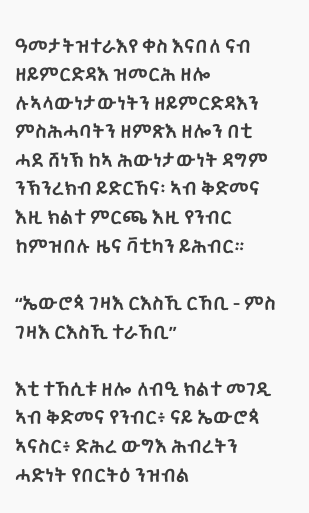ዓመታትዝተራእየ ቀስ እናበለ ናብ ዘይምርድዳእ ዝመርሕ ዘሎ ሉኣላውነታውነትን ዘይምርድዳእን ምስሕሓባትን ዘምጽእ ዘሎን በቲ ሓደ ሸነኽ ከኣ ሕውነታውነት ዳግም ንኽንረክብ ይድርኸና፡ ኣብ ቅድመና እዚ ክልተ ምርጫ እዚ የንብር ከምዝበሉ ዜና ቫቲካን ይሕብር።

“ኤውሮጳ ገዛእ ርእስኺ ርኸቢ - ምስ ገዛእ ርእስኺ ተራኸቢ”

እቲ ተኸሲቱ ዘሎ ለብዒ ክልተ መገዲ ኣብ ቅድመና የንብር፥ ናይ ኤውሮጳ ኣናስር፥ ድሕረ ውግእ ሕብረትን ሓድነት የበርትዕ ንዝብል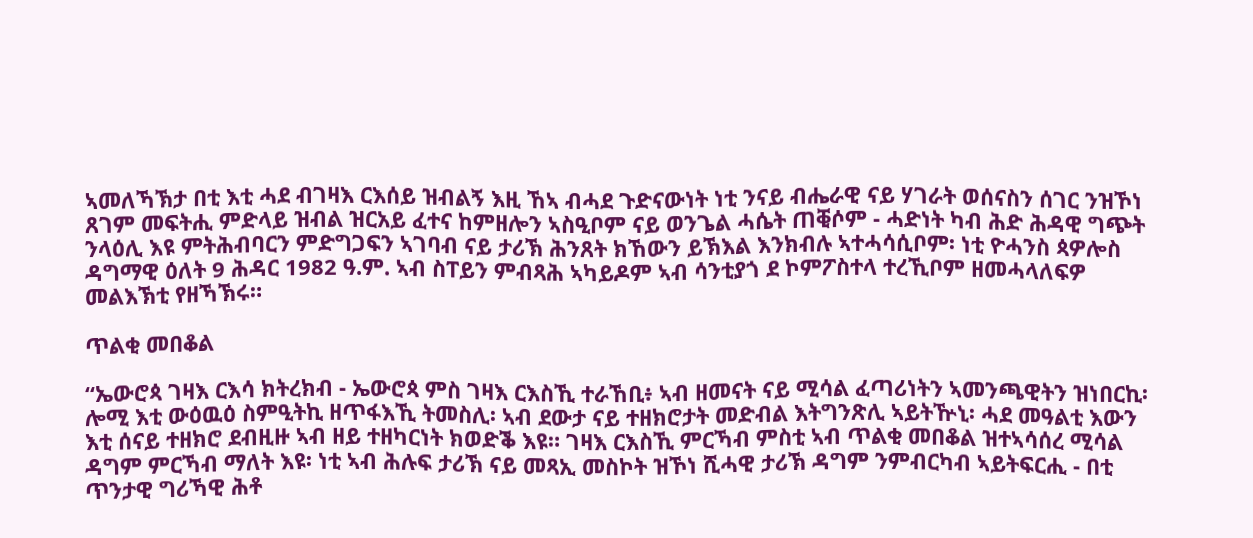ኣመለኻኽታ በቲ እቲ ሓደ ብገዛእ ርእሰይ ዝብልኝ እዚ ኸኣ ብሓደ ጉድናውነት ነቲ ንናይ ብሔራዊ ናይ ሃገራት ወሰናስን ሰገር ንዝኾነ ጸገም መፍትሒ ምድላይ ዝብል ዝርአይ ፈተና ከምዘሎን ኣስዒቦም ናይ ወንጌል ሓሴት ጠቒሶም - ሓድነት ካብ ሕድ ሕዳዊ ግጭት ንላዕሊ እዩ ምትሕብባርን ምድግጋፍን ኣገባብ ናይ ታሪኽ ሕንጸት ክኸውን ይኽእል እንክብሉ ኣተሓሳሲቦም፡ ነቲ ዮሓንስ ጳዎሎስ ዳግማዊ ዕለት 9 ሕዳር 1982 ዓ.ም. ኣብ ስፐይን ምብጻሕ ኣካይዶም ኣብ ሳንቲያጎ ደ ኮምፖስተላ ተረኺቦም ዘመሓላለፍዎ መልእኽቲ የዘኻኽሩ።

ጥልቂ መበቆል

“ኤውሮጳ ገዛእ ርእሳ ክትረክብ - ኤውሮጳ ምስ ገዛእ ርእስኺ ተራኸቢ፥ ኣብ ዘመናት ናይ ሚሳል ፈጣሪነትን ኣመንጫዊትን ዝነበርኪ፡ ሎሚ እቲ ውዕዉዕ ስምዒትኪ ዘጥፋእኺ ትመስሊ፡ ኣብ ደውታ ናይ ተዘክሮታት መድብል እትግንጽሊ ኣይትዅኒ፡ ሓደ መዓልቲ እውን እቲ ሰናይ ተዘክሮ ደብዚዙ ኣብ ዘይ ተዘካርነት ክወድቕ እዩ። ገዛእ ርእስኺ ምርኻብ ምስቲ ኣብ ጥልቂ መበቆል ዝተኣሳሰረ ሚሳል ዳግም ምርኻብ ማለት እዩ፡ ነቲ ኣብ ሕሉፍ ታሪኽ ናይ መጻኢ መስኮት ዝኾነ ሺሓዊ ታሪኽ ዳግም ንምብርካብ ኣይትፍርሒ - በቲ ጥንታዊ ግሪኻዊ ሕቶ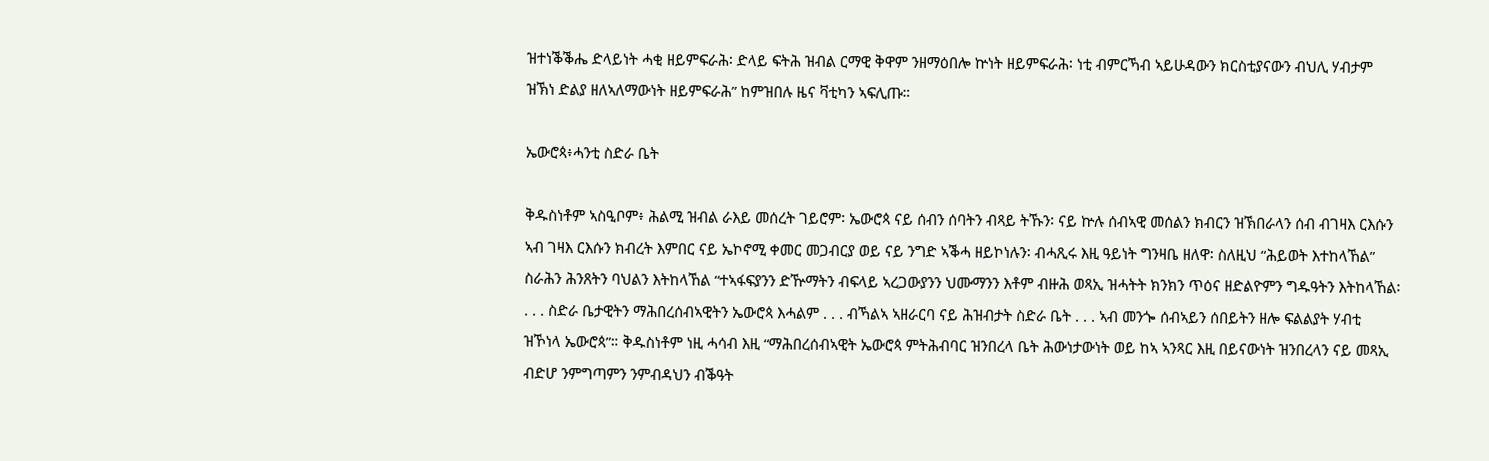ዝተነቕቕሔ ድላይነት ሓቂ ዘይምፍራሕ፡ ድላይ ፍትሕ ዝብል ርማዊ ቅዋም ንዘማዕበሎ ኵነት ዘይምፍራሕ፡ ነቲ ብምርኻብ ኣይሁዳውን ክርስቲያናውን ብህሊ ሃብታም ዝኽነ ድልያ ዘለኣለማውነት ዘይምፍራሕ” ከምዝበሉ ዜና ቫቲካን ኣፍሊጡ።

ኤውሮጳ፥ሓንቲ ስድራ ቤት

ቅዱስነቶም ኣስዒቦም፥ ሕልሚ ዝብል ራእይ መሰረት ገይሮም፡ ኤውሮጳ ናይ ሰብን ሰባትን ብጻይ ትኹን፡ ናይ ኵሉ ሰብኣዊ መሰልን ክብርን ዝኽበራላን ሰብ ብገዛእ ርእሱን ኣብ ገዛእ ርእሱን ክብረት እምበር ናይ ኤኮኖሚ ቀመር መጋብርያ ወይ ናይ ንግድ ኣቕሓ ዘይኮነሉን፡ ብሓጺሩ እዚ ዓይነት ግንዛቤ ዘለዋ፡ ስለዚህ “ሕይወት እተከላኸል” ስራሕን ሕንጸትን ባህልን እትከላኸል “ተኣፋፍያንን ድዅማትን ብፍላይ ኣረጋውያንን ህሙማንን እቶም ብዙሕ ወጻኢ ዝሓትት ክንክን ጥዕና ዘድልዮምን ግዱዓትን እትከላኸል፡ . . . ስድራ ቤታዊትን ማሕበረሰብኣዊትን ኤውሮጳ እሓልም . . . ብኻልኣ ኣዘራርባ ናይ ሕዝብታት ስድራ ቤት . . . ኣብ መንጐ ሰብኣይን ሰበይትን ዘሎ ፍልልያት ሃብቲ ዝኾነላ ኤውሮጳ”። ቅዱስነቶም ነዚ ሓሳብ እዚ “ማሕበረሰብኣዊት ኤውሮጳ ምትሕብባር ዝንበረላ ቤት ሕውነታውነት ወይ ከኣ ኣንጻር እዚ በይናውነት ዝንበረላን ናይ መጻኢ ብድሆ ንምግጣምን ንምብዳህን ብቕዓት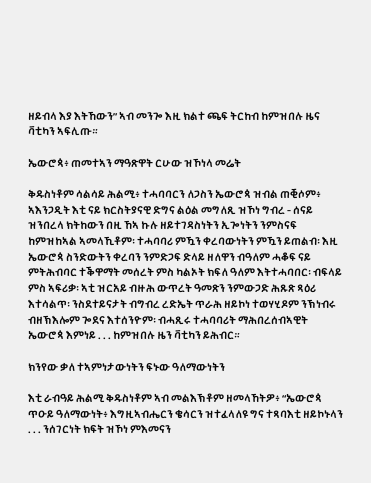ዘይብላ እያ እትኸውን” ኣብ መንጐ እዚ ክልተ ጫፍ ትርከብ ከምዝበሉ ዜና ቫቲካን ኣፍሊጡ።

ኤውሮጳ፥ ጠመተኣን ማዓጽዋት ርሁው ዝኾነላ መሬት

ቅዱስነቶም ሳልሳይ ሕልሚ፥ ተሓባባርን ለጋስን ኤውሮጳ ዝብል ጠቒሶም፥ ኣእንጋዲት እቲ ናይ ክርስትያናዊ ድግና ልዕል መግለጺ ዝኾነ ግብረ - ሰናይ ዝንበረላ ክትከውን በዚ ኸኣ ኩሉ ዘይተገዳስነትን ኢጐነትን ንምስናፍ ከምዝከኣል ኣመላኺቶም፡ ተሓባባሪ ምዃን ቀረባውነትን ምዃን ይጠልብ፡ እዚ ኤውሮጳ ስንድውትን ቀረባን ንምድጋፍ ድላይ ዘለዋን ብዓለም ሓቆፍ ናይ ምትሕብባር ተቕዋማት መሰረት ምስ ካልኦት ክፍለ ዓለም እትተሓባበር፡ ብፍላይ ምስ ኣፍሪቃ፡ ኣቲ ዝርአይ ብዙሕ ውጥረት ዓመጽን ንምውጋድ ሕጹጽ ጻዕሪ እተሳልጥ፡ ንስደተይናታት ብግብረ ረድኤት ጥራሕ ዘይኮነ ተወሃሂዶም ንኽነብሩ ብዘኽእሎም ጐደና እተሰንዮም፡ ብሓጺሩ ተሓባባሪት ማሕበረሰብኣዊት ኤውሮጳ እምነይ . . . ከምዝበሉ ዜን ቫቲካን ይሕብር።

ክንየው ቃለ ተኣምነታውነትን ፍኑው ዓለማውነትን

እቲ ራብዓይ ሕልሚ ቅዱስነቶም ኣብ መልእኽቶም ዘመላኸትዎ፥ “ኤውሮጳ ጥዑይ ዓለማውነት፥ እግዚኣብሔርን ቄሳርን ዝተፈላለዩ ግና ተጻባእቲ ዘይኮኑላን . . . ንሰገርነት ክፍት ዝኾነ ምእመናን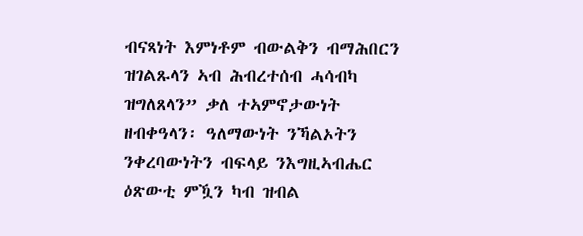ብናጻነት እምነቶም ብውልቅን ብማሕበርን ዝገልጹላን ኣብ ሕብረተሰብ ሓሳብካ ዝግለጸላን” ቃለ ተኣምኖታውነት ዘብቀዓላን፡ ዓለማውነት ንኻልኦትን ንቀረባውነትን ብፍላይ ንእግዚኣብሔር ዕጽውቲ ምዃን ካብ ዝብል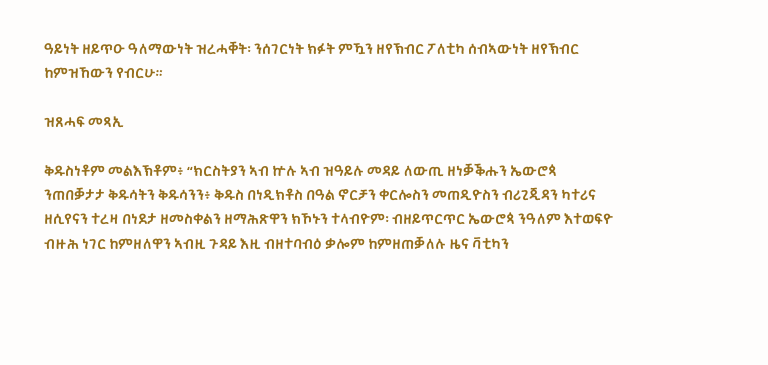ዓይነት ዘይጥዑ ዓለማውነት ዝረሓቐት፡ ንሰገርነት ክፉት ምዃን ዘየኽብር ፖለቲካ ሰብኣውነት ዘየኽብር ከምዝኸውን የብርሁ።

ዝጸሓፍ መጻኢ

ቅዱስነቶም መልእኽቶም፥ “ክርስትያን ኣብ ኵሉ ኣብ ዝዓይሉ መዳይ ለውጢ ዘነቓቕሑን ኤውሮጳ ንጠበቓታታ ቅዱሳትን ቅዱሳንን፥ ቅዱስ በነዲክቶስ በዓል ኖርቻን ቀርሎስን መጠዲዮስን ብሪጊጂዳን ካተሪና ዘሲየናን ተረዛ በነደታ ዘመስቀልን ዘማሕጽዋን ክኾኑን ተላብዮም፡ ብዘይጥርጥር ኤውሮጳ ንዓለም እተወፍዮ ብዙሕ ነገር ከምዘለዋን ኣብዚ ጉዳይ እዚ ብዘተባብዕ ቃሎም ከምዘጠቓለሉ ዜና ቫቲካን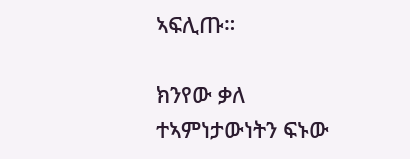ኣፍሊጡ።

ክንየው ቃለ ተኣምነታውነትን ፍኑው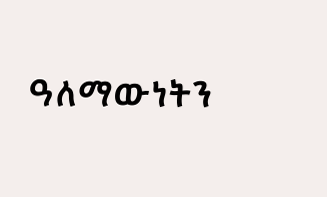ዓለማውነትን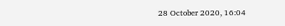28 October 2020, 16:04